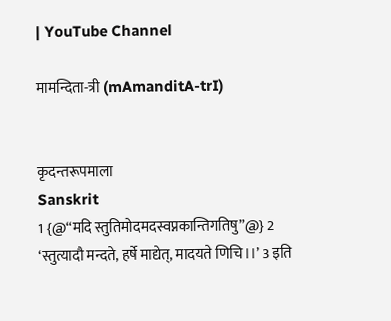| YouTube Channel

मामन्दिता-त्री (mAmanditA-trI)


कृदन्तरूपमाला
Sanskrit
1 {@“मदि स्तुतिमोदमदस्वप्नकान्तिगतिषु”@} 2 ‘स्तुत्यादौ मन्दते, हर्षे माद्येत्, मादयते णिचि।।’ 3 इति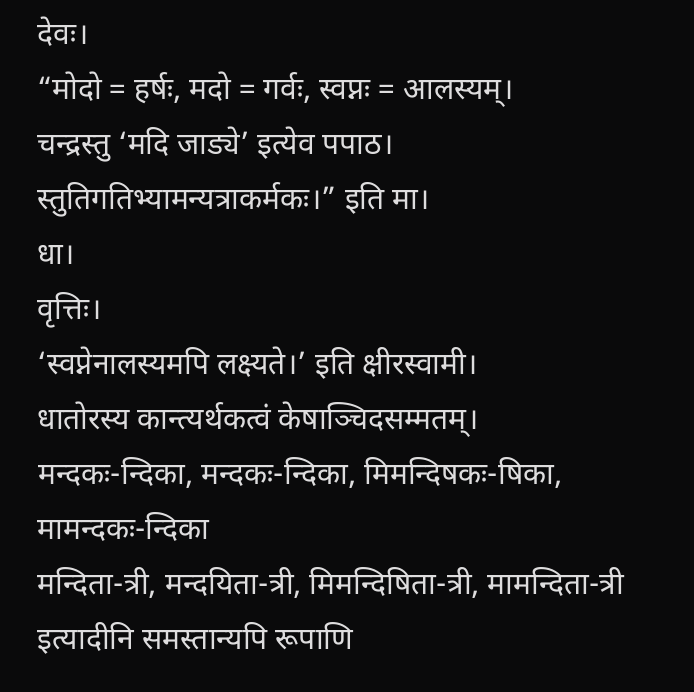देवः।
“मोदो = हर्षः, मदो = गर्वः, स्वप्नः = आलस्यम्।
चन्द्रस्तु ‘मदि जाड्ये’ इत्येव पपाठ।
स्तुतिगतिभ्यामन्यत्राकर्मकः।” इति मा।
धा।
वृत्तिः।
‘स्वप्नेनालस्यमपि लक्ष्यते।’ इति क्षीरस्वामी।
धातोरस्य कान्त्यर्थकत्वं केषाञ्चिदसम्मतम्।
मन्दकः-न्दिका, मन्दकः-न्दिका, मिमन्दिषकः-षिका, मामन्दकः-न्दिका
मन्दिता-त्री, मन्दयिता-त्री, मिमन्दिषिता-त्री, मामन्दिता-त्री
इत्यादीनि समस्तान्यपि रूपाणि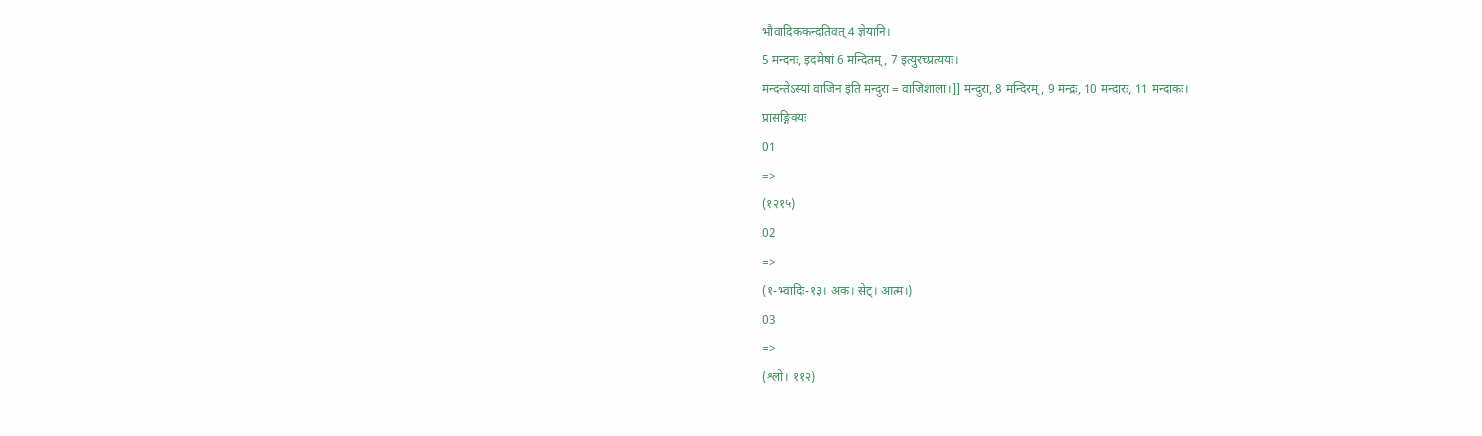भौवादिककन्दतिवत् 4 ज्ञेयानि।
5 मन्दनः, इदमेषां 6 मन्दितम्, 7 इत्युरच्प्रत्ययः।
मन्दन्तेऽस्यां वाजिन इति मन्दुरा = वाजिशाला।]] मन्दुरा, 8 मन्दिरम्, 9 मन्द्रः, 10 मन्दारः, 11 मन्दाकः।
प्रासङ्गिक्यः
01
=>
(१२१५)
02
=>
(१-भ्वादिः-१३। अक। सेट्। आत्म।)
03
=>
(श्लो। ११२)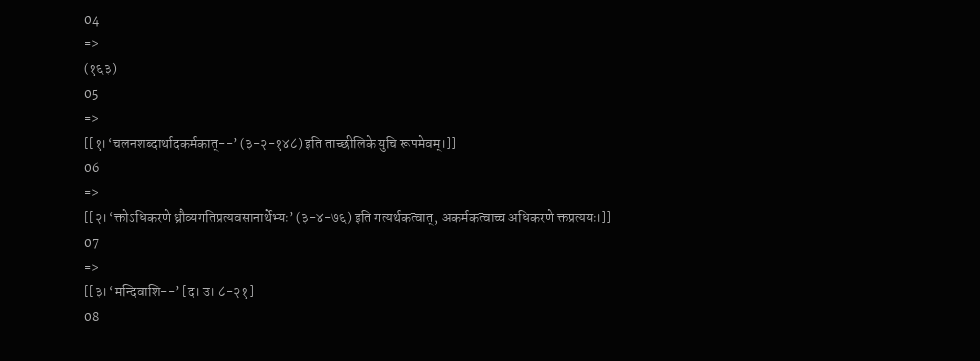04
=>
(१६३)
05
=>
[[१। ‘चलनशब्दार्थादकर्मकात्--’ (३-२-१४८) इति ताच्छीलिके युचि रूपमेवम्।]]
06
=>
[[२। ‘क्तोऽधिकरणे ध्रौव्यगतिप्रत्यवसानार्थेभ्यः’ (३-४-७६) इति गत्यर्थकत्वात्, अकर्मकत्वाच्च अधिकरणे क्तप्रत्ययः।]]
07
=>
[[३। ‘मन्दिवाशि--’ [द। उ। ८-२१]
08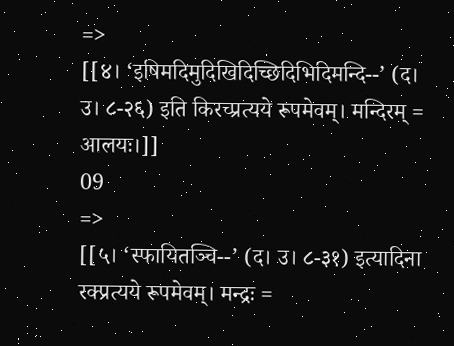=>
[[४। ‘इषिमदिमुदिखिदिच्छिदिभिदिमन्दि--’ (द। उ। ८-२६) इति किरच्प्रत्यये रूपमेवम्। मन्दिरम् = आलयः।]]
09
=>
[[५। ‘स्फायितञ्चि--’ (द। उ। ८-३१) इत्यादिना रक्प्रत्यये रूपमेवम्। मन्द्रः =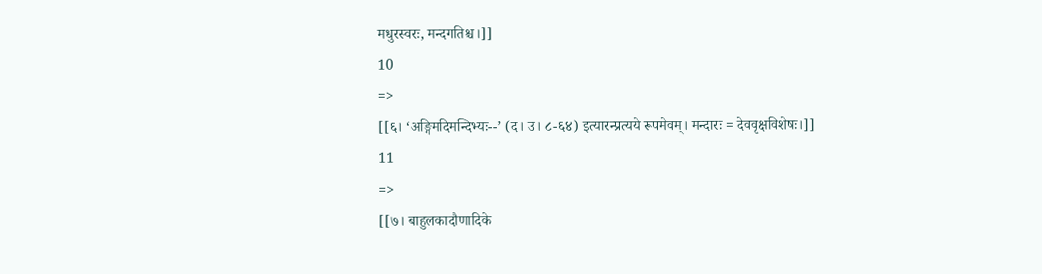मधुरस्वरः, मन्दगतिश्च।]]
10
=>
[[६। ‘अङ्गिमदिमन्दिभ्यः--’ (द। उ। ८-६४) इत्यारन्प्रत्यये रूपमेवम्। मन्दारः = देववृक्षविशेषः।]]
11
=>
[[७। बाहुलकादौणादिके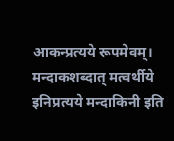आकन्प्रत्यये रूपमेवम्। मन्दाकशब्दात् मत्वर्थीये इनिप्रत्यये मन्दाकिनी इति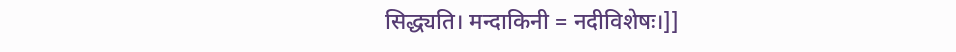सिद्ध्यति। मन्दाकिनी = नदीविशेषः।]]